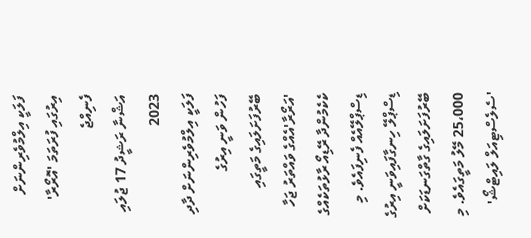ފަލަކީ އިލްމުވެރިންނަށް އިރުގައި ފުރަތަމަ 'އޮރޯރާ' ފެނިއްޖެ
އަޝްނާ ރަޝީދު 17 ޖުލައި 2023
ފަލަކީ އިލްމުވެރިންނަށް ދާދި ފަހުން ވަނީ އިރުގެ ބޭރުފަށަލައިގެ މަތީގައި 'އަރޯރާ'އެއްގެ ވައްތަރު ޖަހާ ކެކެމުންދާ ރޭޑިއޯ ރާޅުތަކެއްގެ ޑިސްޕްލޭއެއް ފެނިފައެވެ. މި ޑިސްޕްލޭ ހިނގާފައިވަނީ އިރުގެ ބޭރުފަށަލައިގެ ގާތްގަނޑަކަށް 25،000 މޭލު މަތީގައެވެ. މި 'ސެލެސްޓިއަލް ލައިޓްޝޯ'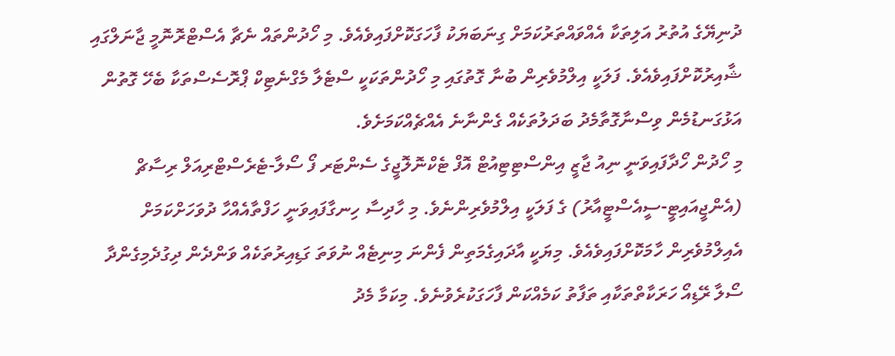ދުނިޔޭގެ އުތުރު އަލިތަކާ އެއްވައްތަރުކަމަށް ގިނަބަޔަކު ފާހަގަކޮށްފައިވެއެވެ. މި ހޯދުންތައް ނެޗާ އެސްޓްރޮނޮމީ ޖާނަލްގައި ޝާއިރުކޮށްފައިވެއެވެ. ފަލަކީ އިލްމުވެރިން ބުނާ ގޮތުގައި މި ހޯދުންތަކަކީ ސްޓެލާ މެގްނެޓިކް ޕްރޮސެސްތަކާ ބެހޭ ގޮތުން އަޅުގަނޑުމެން ވިސްނާގޮތާމެދު ބަދަލުތަކެއް ގެންނާނެ އެއްޗެއްކަމަށެވެ.
މި ހޯދުން ހޯދާފައިވަނީ ނިއު ޖާޒީ އިންސްޓިޓިއުޓް އޮފް ޓެކްނޮލޮޖީގެ ސެންޓަރ ފޯ ސޯލާ-ޓެރެސްޓްރިއަލް ރިސާޗް (އެންޖީއައިޓީ-ސީއެސްޓީއާރު) ގެ ފަލަކީ އިލްމުވެރިންނެވެ. މި ހާދިސާ ހިނގާފައިވަނީ ހަފްތާއެއްހާ ދުވަހަށްކަމަށް އެއިލްމުވެރިން ހާމަކޮށްފައިވެއެވެ. މިޔަކީ އާދައިގެމަތިން ފެންނަ މިނިޓެއް ނުވަތަ ގަޑިއިރުތަކެއް ވަންދެން ދިގުދެމިގެންދާ ސޯލާ ރޭޑިއޯ ހަރަކާތްތަކާއި ތަފާތު ކަމެއްކަން ފާހަގަކުރެވުނެވެ. މިކަމާ މެދު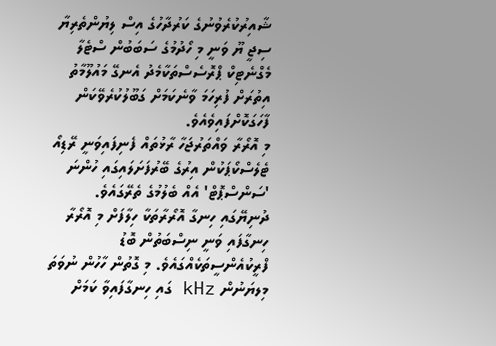ޝާއިރުކުރެވުނުގެ ކަރުދާހުގެ އިސް ލިޔުންތެރިޔާ ސިޖީ ޔޫ ވަނީ މި ހޯދުމުގެ ސަބަބުން ސްޓެލާ މެގްނެޓިކް ޕްރޮސެސްތަކާމެދު އެނގޭ މައުލޫމާތު އިތުރަށް ފުރިހަމަ ވާނެކަމަށް ގަބޫލުކުރެވޭކަން ފާހަގަކޮށްފައިވެއެވެ.
މި އޮރޯރާ ވައްތަރުޖަހާ ރާޅުތައް ފެނިފައިވަނީ ރޭޑިއޯ ޓެލެސްކޯޕަކުން އިރުގެ ބޭރުފަށަލައިގައި ހުންނަ 'ސަންސްޕޮޓް' އެއް ބެލުމުގެ ތެރޭގައެވެ. ދުނިޔޭގައި ހިނގާ އޮރޯރާތަކާ ހިލާފަށް މި އޮރޯރާ ހިނގާފައި ވަނީ ނިސްބަތުން ބޮޑު ފްރީކުއެންސީތަކެއްގައެވެ. މި ގޮތުން ހާހުން ނުވަތަ މިލޔަނުން kHz ގައި ހިނގާފައިވާ ކަމަށް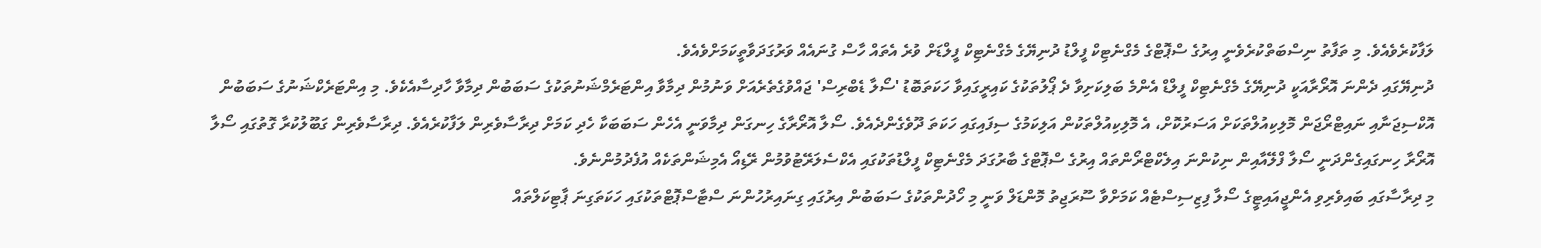ލަފާކުރެވެއެވެ. މި ތަފާތު ނިސްބަތްކުރެވެނީ އިރުގެ ސްޕޮޓްގެ މެގްނެޓިކް ފީލްޑު ދުނިޔޭގެ މެގްނެޓިކް ފީލްޑަށް ވުރެ އެތައް ހާސް ގުނައެއް ވަރުގަދަވާތީކަމަށްވެއެވެ.
ދުނިޔޭގައި ދެންނަ އޮރޯރާއަކީ ދުނިޔޭގެ މެގްނެޓިކް ފީލްޑް އެންމެ ބަލިކަށިވާ ދެ ޕޯލުތަކުގެ ކައިރީގައިވާ ހަކަތަބޮޑު 'ސޯލާ ޑެބްރިސް' ޖައްވުގެތެރެއަށް ވަނުމުން ދިމާވާ އިންޓަރެމްޝަނުތަކުގެ ސަބަބުން ދިމާވާ ހާދިސާއެކެވެ. މި އިންޓަރެކްޝަނުގެ ސަބަބުން އޮކްސިޖަނާއި ނައިޓްރޯޖަން މޮލިކިއުލްތަކަށް އަސަރުކޮށް، އެ މޮލިކިއުލްތަކުން އަލިކަމުގެ ސިފައިގައި ހަކަތަ ދޫވެގެންދެއެވެ. ސޯލާ އޮރޯރާގެ ހިނގަން ދިމާވަނީ އެހެން ސަބަބަކާ ހެދި ކަމަށް ދިރާސާވެރިން ލަފާކުރެއެވެ. ދިރާސާވެރިން ގަބޫލުކުރާ ގޮތުގައި ސޯލާ އޮރޯރާ ހިނގައިގެންދަނީ ސޯލާ ފްލޭއާއިން ނިކުންނަ އިލެކްޓްރޯންތައް އިރުގެ ސްޕޮޓްގެ ބާރުގަދަ މެގްނެޓިކް ފީލްޑުތަކުގައި އެކްސެލަރޭޓުވުމުން ރޭޑިއޯ އެމިޝަންތަކެއް އުފެދުމުންނެވެ.
މި ދިރާސާގައި ބައިވެރިވި އެންޖީއައިޓީގެ ސޯލާ ފިޒިސިސްޓެއް ކަމަށްވާ ސޫރަޖިތު މޮންޑަލް ވަނީ މި ހޯދުންތަކުގެ ސަބަބުން އިރުގައި ގިނައިރުހުންނަ ސްޓާސްޕޮޓްތަކުގައި ހަކަތަގިނަ ޕާޓިކަލްތައް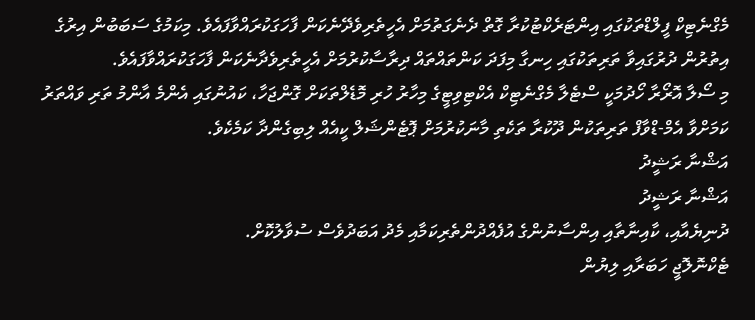މެގްނެޓިކް ފީލްޑްތަކުގައި އިންޓަރެކްޓުކުރާ ގޮތް ދެނެގަތުމަށް އެހީތެރިވެދޭނެކަން ފާހަގަކުރައްވާފައެވެ. މިކަމުގެ ސަބަބުން އިރުގެ އިތުރުން ދުރުގައިވާ ތަރިތަކުގައި ހިނގާ މިފަދަ ކަންތައްތައް ދިރާސާކުރުމަށް އެހީތެރިވެދާނެކަން ފާހަގަކުރައްވާފައެވެ.
މި ސޯލާ އޮރޯރާ ހޯދުމަކީ ސްޓެލާ މެގްނެޓިކް އެކްޓިވިޓީގެ މިހާރު ހުރި މޮޑެލްތަކަށް ގޮންޖަހާ، ކައުނުގައި އެންމެ އާންމު ތަރި ވައްތަރު ކަމަށްވާ އެމް-ޑްވާފް ތަރިތަކުން ދޫކުރާ ތަކެތި މާނަކުރުމަށް ޕޮޓެންޝަލް ކީއެއް ލިބިގެންދާ ކަމެކެވެ.
އަޝްނާ ރަޝީދު
އަޝްނާ ރަޝީދު
ދުނިޔެއާއި، ކާއިނާތާއި އިންސާނުންގެ އުފެއްދުންތެރިކަމާއި މެދު އަބަދުވެސް ސުވާލުކޮށް.
ޓެކްނޮލޮޖީ ހަބަރާއި ލިޔުން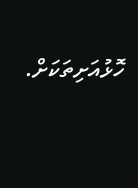ހޮޅުއަށިތަކަށް.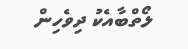ލޯތްބާއެކު ދިވެހިން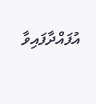އުފައްދާފައިވާ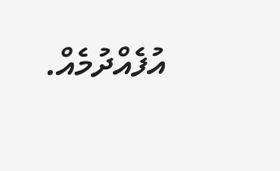އުފެއްދުމެއް.